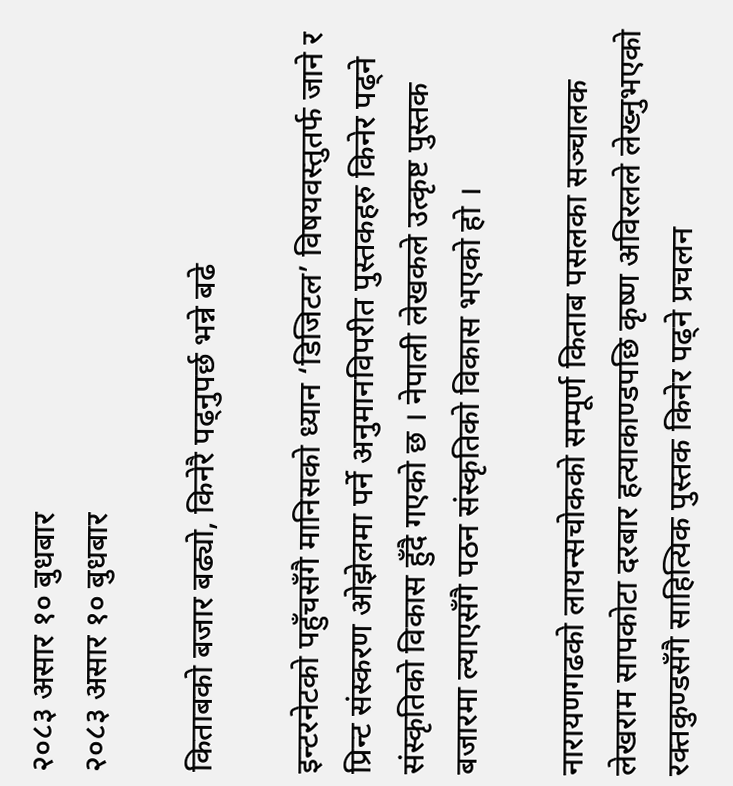२०८३ असार १० बुधबार
२०८३ असार १० बुधबार

किताबको बजार बढ्यो, किनेरै पढ्नुपर्छ भन्ने बढे

इन्टरनेटको पहुँचसँगै मानिसको ध्यान ‘डिजिटल’ विषयवस्तुतर्फ जाने र प्रिन्ट संस्करण ओझेलमा पर्ने अनुमानविपरीत पुस्तकहरु किनेर पढ्ने संस्कृतिको विकास हुँदै गएको छ । नेपाली लेखकले उत्कृष्ट पुस्तक बजारमा ल्याएसँगै पठन संस्कृतिको विकास भएको हो ।

नारायणगढको लायन्सचोकको सम्पूर्ण किताब पसलका सञ्चालक लेखराम सापकोटा दरबार हत्याकाण्डपछि कृष्ण अविरलले लेख्नुभएको रक्तकुण्डसँगै साहित्यिक पुस्तक किनेर पढ्ने प्रचलन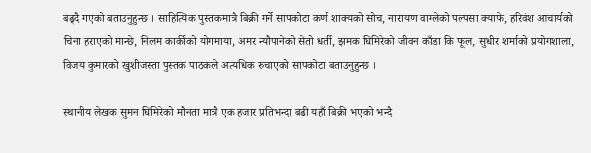बढ्दै गएको बताउनुहुन्छ । साहित्यिक पुस्तकमात्रै बिक्री गर्ने सापकोटा कर्ण शाक्यको सोच, नारायण वाग्लेको पल्पसा क्याफे, हरिवंश आचार्यको चिना हराएको मान्छे, निलम कार्कीको योगमाया, अमर न्यौपानेको सेतो धर्ती, झमक घिमिरेको जीवन काँडा कि फूल, सुधीर शर्माको प्रयोगशाला, विजय कुमारको खुशीजस्ता पुस्तक पाठकले अत्यधिक रुचाएको सापकोटा बताउनुहुन्छ ।

स्थानीय लेखक सुमन घिमिरेको मौनता मात्रै एक हजार प्रतिभन्दा बढी यहाँ बिक्री भएको भन्दै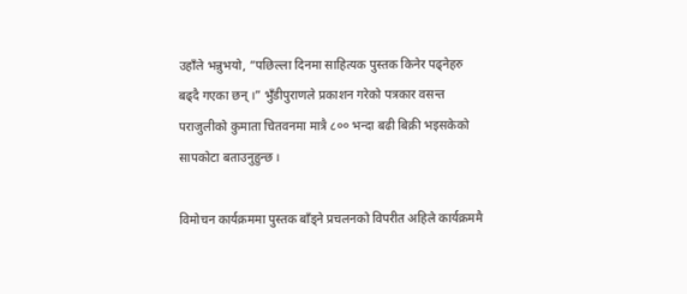उहाँले भन्नुभयो, “पछिल्ला दिनमा साहित्यक पुस्तक किनेर पढ्नेहरु बढ्दै गएका छन् ।” भुँडीपुराणले प्रकाशन गरेको पत्रकार वसन्त पराजुलीको कुमाता चितवनमा मात्रै ८०० भन्दा बढी बिक्री भइसकेको सापकोटा बताउनुहुन्छ ।

विमोचन कार्यक्रममा पुस्तक बाँड्ने प्रचलनको विपरीत अहिले कार्यक्रममै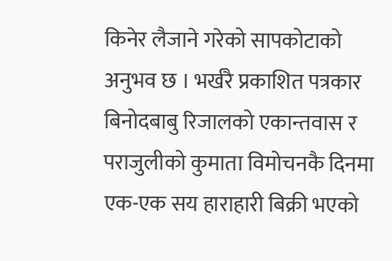किनेर लैजाने गरेको सापकोटाको अनुभव छ । भर्खरै प्रकाशित पत्रकार बिनोदबाबु रिजालको एकान्तवास र पराजुलीको कुमाता विमोचनकै दिनमा एक-एक सय हाराहारी बिक्री भएको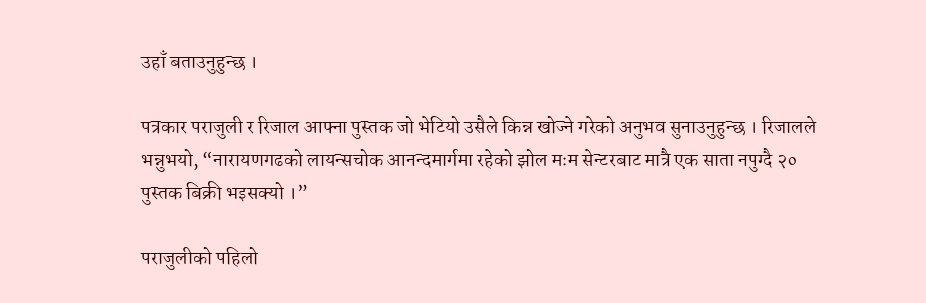उहाँ बताउनुहुन्छ ।

पत्रकार पराजुली र रिजाल आफ्ना पुस्तक जो भेटियो उसैले किन्न खोज्ने गरेको अनुभव सुनाउनुहुन्छ । रिजालले भन्नुभयो, “नारायणगढको लायन्सचोक आनन्दमार्गमा रहेको झोल मःम सेन्टरबाट मात्रै एक साता नपुग्दै २० पुस्तक बिक्री भइसक्यो ।”

पराजुलीको पहिलो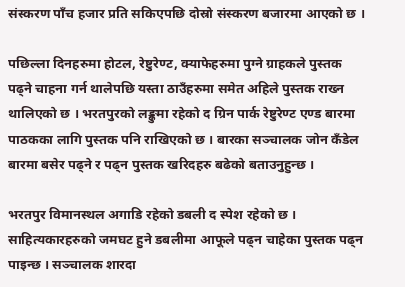संस्करण पाँच हजार प्रति सकिएपछि दोस्रो संस्करण बजारमा आएको छ ।

पछिल्ला दिनहरुमा होटल, रेष्टुरेण्ट, क्याफेहरुमा पुग्ने ग्राहकले पुस्तक पढ्ने चाहना गर्न थालेपछि यस्ता ठाउँहरुमा समेत अहिले पुस्तक राख्न थालिएको छ । भरतपुरको लङ्कुमा रहेको द ग्रिन पार्क रेष्टुरेण्ट एण्ड बारमा पाठकका लागि पुस्तक पनि राखिएको छ । बारका सञ्चालक जोन कँडेल बारमा बसेर पढ्ने र पढ्न पुस्तक खरिदहरु बढेको बताउनुहुन्छ ।

भरतपुर विमानस्थल अगाडि रहेको डबली द स्पेश रहेको छ । साहित्यकारहरुको जमघट हुने डबलीमा आफूले पढ्न चाहेका पुस्तक पढ्न पाइन्छ । सञ्चालक शारदा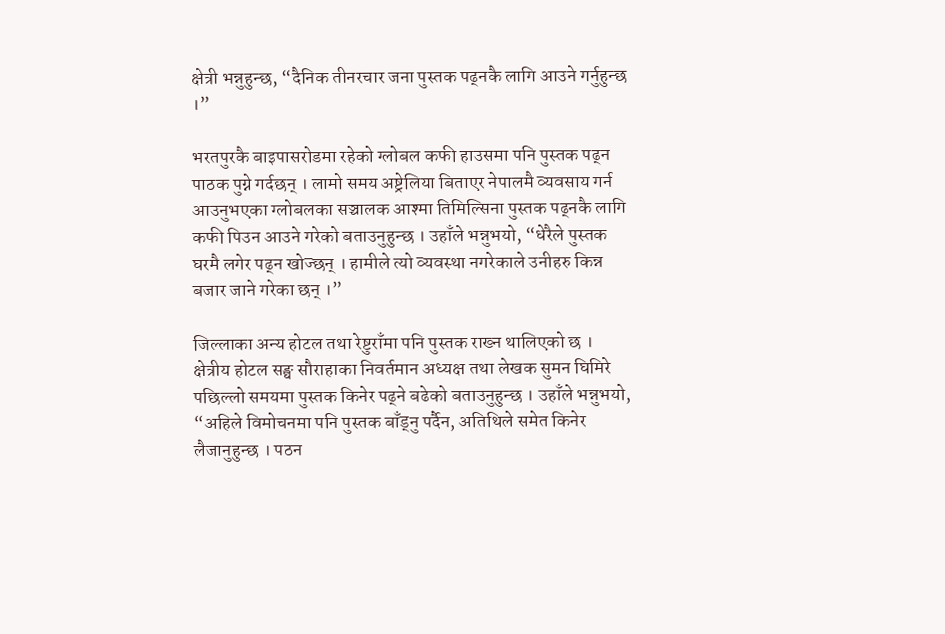क्षेत्री भन्नुहुन्छ, “दैनिक तीनरचार जना पुस्तक पढ्नकै लागि आउने गर्नुहुन्छ ।”

भरतपुरकै बाइपासरोडमा रहेको ग्लोबल कफी हाउसमा पनि पुस्तक पढ्न पाठक पुग्ने गर्दछन् । लामो समय अष्ट्रेलिया बिताएर नेपालमै व्यवसाय गर्न आउनुभएका ग्लोबलका सञ्चालक आश्मा तिमिल्सिना पुस्तक पढ्नकै लागि कफी पिउन आउने गरेको बताउनुहुन्छ । उहाँले भन्नुभयो, “धेरैले पुस्तक घरमै लगेर पढ्न खोज्छन् । हामीले त्यो व्यवस्था नगरेकाले उनीहरु किन्न बजार जाने गरेका छन् ।”

जिल्लाका अन्य होटल तथा रेष्टुराँमा पनि पुस्तक राख्न थालिएको छ । क्षेत्रीय होटल सङ्घ सौराहाका निवर्तमान अध्यक्ष तथा लेखक सुमन घिमिरे पछिल्लो समयमा पुस्तक किनेर पढ्ने बढेको बताउनुहुन्छ । उहाँले भन्नुभयो, “अहिले विमोचनमा पनि पुस्तक बाँड्नु पर्दैन, अतिथिले समेत किनेर लैजानुहुन्छ । पठन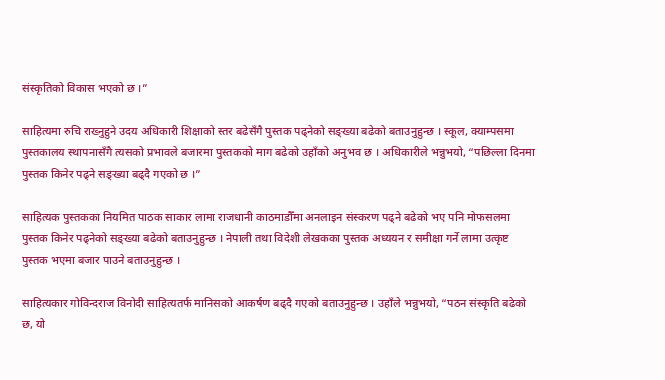संस्कृतिको विकास भएको छ ।”

साहित्यमा रुचि राख्नुहुने उदय अधिकारी शिक्षाको स्तर बढेसँगै पुस्तक पढ्नेको सङ्ख्या बढेको बताउनुहुन्छ । स्कूल, क्याम्पसमा पुस्तकालय स्थापनासँगै त्यसको प्रभावले बजारमा पुस्तकको माग बढेको उहाँको अनुभव छ । अधिकारीले भन्नुभयो, “पछिल्ला दिनमा पुस्तक किनेर पढ्ने सङ्ख्या बढ्दै गएको छ ।”

साहित्यक पुस्तकका नियमित पाठक साकार लामा राजधानी काठमाडौँमा अनलाइन संस्करण पढ्ने बढेको भए पनि मोफसलमा पुस्तक किनेर पढ्नेको सङ्ख्या बढेको बताउनुहुन्छ । नेपाली तथा विदेशी लेखकका पुस्तक अध्ययन र समीक्षा गर्ने लामा उत्कृष्ट पुस्तक भएमा बजार पाउने बताउनुहुन्छ ।

साहित्यकार गोविन्दराज विनोदी साहित्यतर्फ मानिसको आकर्षण बढ्दै गएको बताउनुहुन्छ । उहाँले भन्नुभयो, “पठन संस्कृति बढेको छ, यो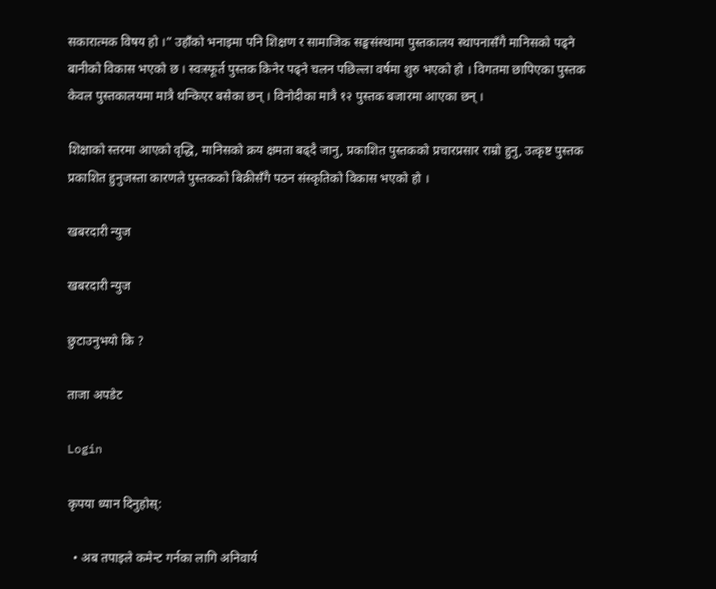सकारात्मक विषय हो ।” उहाँको भनाइमा पनि शिक्षण र सामाजिक सङ्घसंस्थामा पुस्तकालय स्थापनासँगै मानिसको पढ्ने बानीको विकास भएको छ । स्वःस्फूर्त पुस्तक किनेर पढ्ने चलन पछिल्ला वर्षमा शुरु भएको हो । विगतमा छापिएका पुस्तक केवल पुस्तकालयमा मात्रै थन्किएर बसेका छन् । विनोदीका मात्रै १२ पुस्तक बजारमा आएका छन् ।

शिक्षाको स्तरमा आएको वृद्धि, मानिसको क्रय क्षमता बढ्दै जानु, प्रकाशित पुस्तकको प्रचारप्रसार राम्रो हुनु, उत्कृष्ट पुस्तक प्रकाशित हुनुजस्ता कारणले पुस्तकको बिक्रीसँगै पठन संस्कृतिको विकास भएको हो ।

खबरदारी न्युज

खबरदारी न्युज

छुटाउनुभयो कि ?

ताजा अपडेट

Login

कृपया ध्यान दिनुहोस्:

  • अब तपाइले कमेन्ट गर्नका लागि अनिवार्य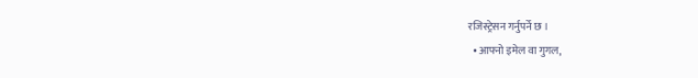रजिस्ट्रेसन गर्नुपर्ने छ ।
  • आफ्नो इमेल वा गुगल,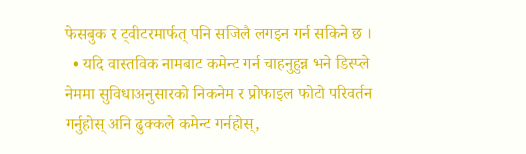फेसबुक र ट्वीटरमार्फत् पनि सजिलै लगइन गर्न सकिने छ ।
  • यदि वास्तविक नामबाट कमेन्ट गर्न चाहनुहुन्न भने डिस्प्ले नेममा सुविधाअनुसारको निकनेम र प्रोफाइल फोटो परिवर्तन गर्नुहोस् अनि ढुक्कले कमेन्ट गर्नहोस्,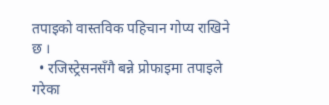तपाइको वास्तविक पहिचान गोप्य राखिने छ ।
  • रजिस्ट्रेसनसँगै बन्ने प्रोफाइमा तपाइले गरेका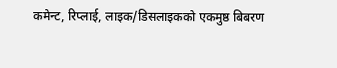कमेन्ट, रिप्लाई, लाइक/डिसलाइकको एकमुष्ठ बिबरण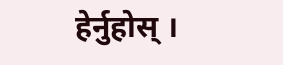हेर्नुहोस् ।